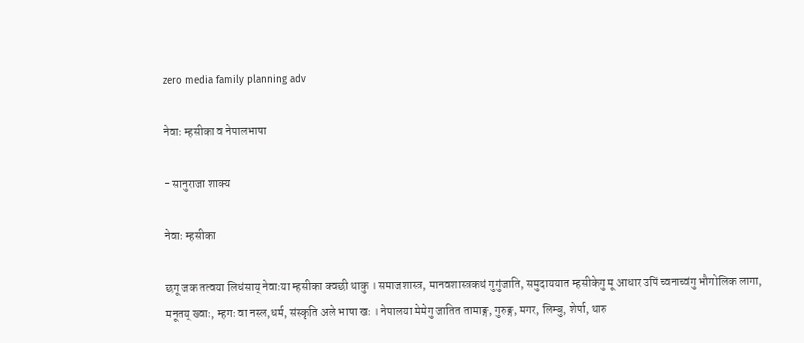zero media family planning adv

नेवाः म्हसीका व नेपालभाषा

- सानुराजा शाक्य

नेवाः म्हसीका

छगू जक तत्वया लिधंसाय् नेवाःया म्हसीका क्वछी थाकु । समाजशास्त्र, मानवशास्त्रकथं गुगुंजाति, समुदाययात म्हसीकेगु मू आधार उपिं च्वनाच्वंगु भौगोलिक लागा, मनूतय् ख्वाः, म्हगः वा नस्ल,धर्म, संस्कृति अले भाषा खः । नेपालया मेमेगु जातित तामाङ्ग, गुरुङ्ग, मगर, लिम्बु, शेर्पा, थारु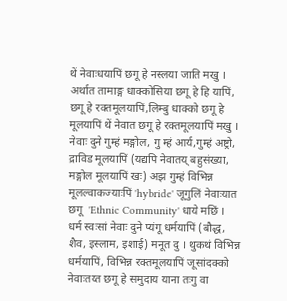थें नेवाःधयापिं छगू हे नस्लया जाति मखु । अर्थात तामाङ्ग धाक्कोसिया छगू हे हि यापिं, छगू हे रक्तमूलयापिं,लिम्बु धाक्को छगू हे मूलयापिं थें नेवात छगू हे रक्तमूलयापिं मखु । नेवाः दुने गुम्हं मङ्गोल, गु म्हं आर्य,गुम्हं अष्ट्रो, द्राविड मूलयापिं (यद्यपि नेवातय् बहुसंख्या, मङ्गोल मूलयापिं खः) अझ गुम्हं विभिन्न मूलल्वाकज्याःपिं 'hybride' जूगुलिं नेवाःयात छगू  'Ethnic Community' धाये मछिं । धर्म स्वःसां नेवाः दुने प्यंगू धर्मयापिं (बौद्ध, शैव, इस्लाम, इशाई) मनूत दु । थुकथं विभिन्न धर्मयापिं, विभिन्न रक्तमूलयापिं जूसांदक्को नेवाःतय्त छगू हे समुदाय याना तःगु वा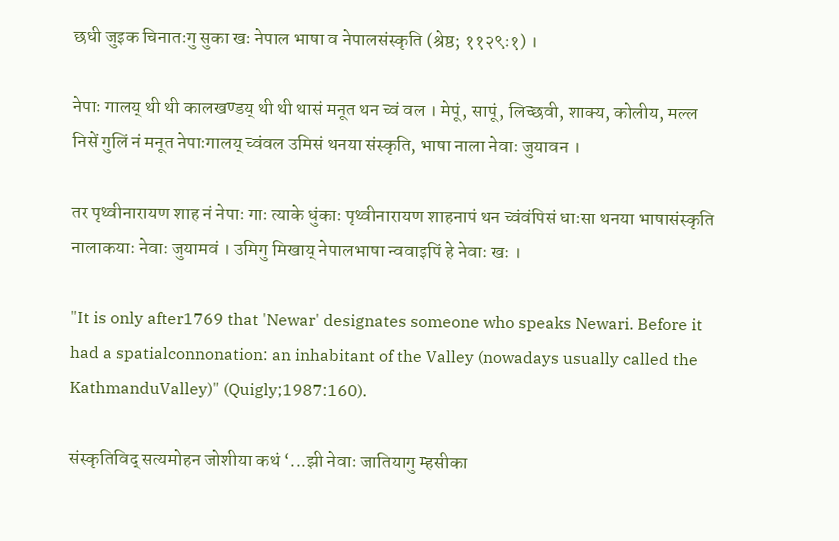छधी जुइक चिनातःगु सुका खः नेपाल भाषा व नेपालसंस्कृति (श्रेष्ठ; ११२९ः१) ।

नेपाः गालय् थी थी कालखण्डय् थी थी थासं मनूत थन च्वं वल । मेपूं, सापूं, लिच्छवी, शाक्य, कोलीय, मल्ल निसें गुलिं नं मनूत नेपाःगालय् च्वंवल उमिसं थनया संस्कृति, भाषा नाला नेवाः जुयावन ।

तर पृथ्वीनारायण शाह नं नेपाः गाः त्याके धुंकाः पृथ्वीनारायण शाहनापं थन च्वंवंपिसं धाःसा थनया भाषासंस्कृति नालाकयाः नेवाः जुयामवं । उमिगु मिखाय् नेपालभाषा न्ववाइपिं हे नेवाः खः ।

"It is only after1769 that 'Newar' designates someone who speaks Newari. Before it had a spatialconnonation: an inhabitant of the Valley (nowadays usually called the KathmanduValley)" (Quigly;1987:160).

संस्कृतिविद् सत्यमोहन जोशीया कथं ‘...झी नेवाः जातियागु म्हसीका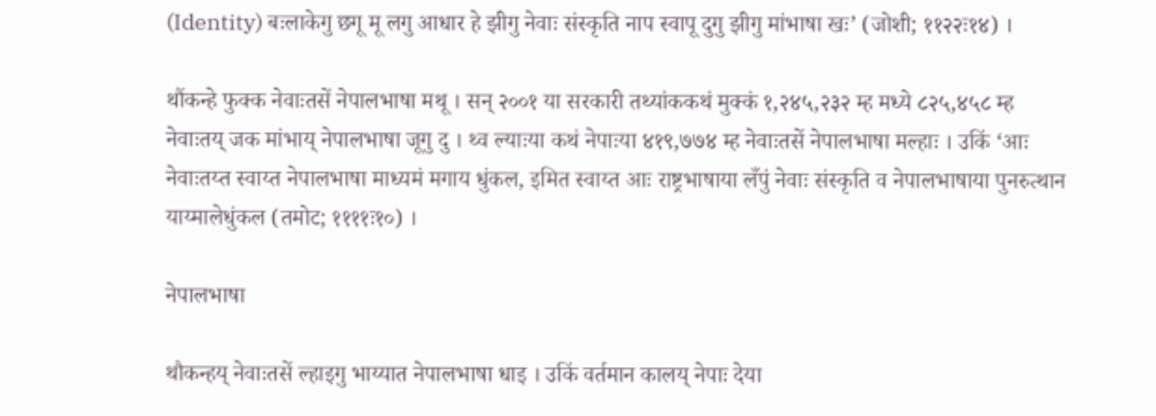(Identity) बःलाकेगु छगू मू लगु आधार हे झीगु नेवाः संस्कृति नाप स्वापू दुगु झीगु मांभाषा खः’ (जोशी; ११२२ः१४) ।

थौंकन्हे फुक्क नेवाःतसें नेपालभाषा मथू । सन् २००१ या सरकारी तथ्यांककथं मुक्कं १,२४५,२३२ म्ह मध्ये ८२५,४५८ म्ह नेवाःतय् जक मांभाय् नेपालभाषा जूगु दु । थ्व ल्याःया कथं नेपाःया ४१९,७७४ म्ह नेवाःतसें नेपालभाषा मल्हाः । उकिं ‘आः नेवाःतय्त स्वाय्त नेपालभाषा माध्यमं मगाय धुंकल, इमित स्वाय्त आः राष्ट्रभाषाया लँपुं नेवाः संस्कृति व नेपालभाषाया पुनरुत्थान याय्मालेधुंकल (तमोट; ११११ः१०) ।

नेपालभाषा

थौकन्हय् नेवाःतसें ल्हाइगु भाय्यात नेपालभाषा धाइ । उकिं वर्तमान कालय् नेपाः देया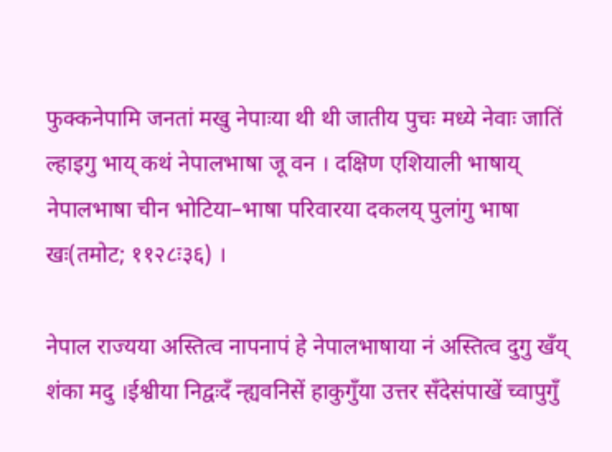फुक्कनेपामि जनतां मखु नेपाःया थी थी जातीय पुचः मध्ये नेवाः जातिं ल्हाइगु भाय् कथं नेपालभाषा जू वन । दक्षिण एशियाली भाषाय् नेपालभाषा चीन भोटिया–भाषा परिवारया दकलय् पुलांगु भाषा खः(तमोट; ११२८ः३६) ।

नेपाल राज्यया अस्तित्व नापनापं हे नेपालभाषाया नं अस्तित्व दुगु खँय् शंका मदु ।ईश्वीया निद्वःदँ न्ह्यवनिसें हाकुगुँया उत्तर सँदेसंपाखें च्वापुगुँ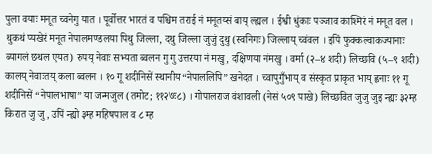पुला वयाः मनूत च्वनेगु यात । पूर्वोत्तर भारतं व पश्चिम तराई नं मनूतय्सं बाय् ल्ह्यल । ईश्वी धुंकाः पञ्जाव काश्मिरं नं मनूत वल । थुकथं प्यखेरं मनूत नेपालमण्डलया पिथु जिल्ला, दथु जिल्ला जुजुं दुथु (स्वनिगः) जिल्लाय् च्वंवल । इपिं फुक्कल्वाकज्यानाः ब्यागलं छथल एयत) रुपय् नेवाः सभ्यता ब्वलन गु गु उत्तरया नं मखु, दक्षिणया नंमखु । वर्मा (२–४ शदी) लिच्छवि (५–९ शदी) कालय् नेवाःतय् कला ब्वलन । १० गू शदीनिसें स्थानीय“नेपाललिपि” खनेदत । च्वापुगुँभाय् व संस्कृत प्राकृत भाय् ह्वनाः ११ गू शदीनिसें “नेपालभाषा” या जन्मजुल (तमोट; ११२७ः८) । गोपालराज वंशावली (नेसं ५०९ पाखे) लिच्छवित जुजु जुइ न्ह्यः ३२म्ह किरात जु जु, उपिं न्ह्यो ३म्ह महिषपाल व ८ म्ह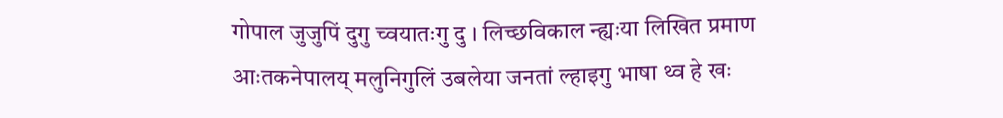गोपाल जुजुपिं दुगु च्वयातःगु दु । लिच्छविकाल न्ह्यःया लिखित प्रमाण आःतकनेपालय् मलुनिगुलिं उबलेया जनतां ल्हाइगु भाषा थ्व हे खः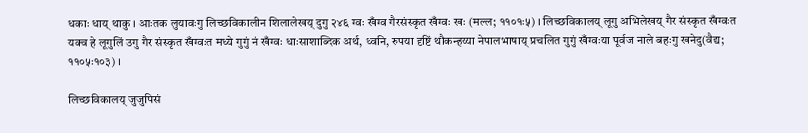धकाः धाय् थाकु । आःतक लुयावःगु लिच्छविकालीन शिलालेखय् दुगु २४६ ग्वः खँग्व गैरसंस्कृत खँग्वः खः (मल्ल; ११०१ः५) । लिच्छविकालय् लूगु अभिलेखय् गैर संस्कृत खँग्वःत यक्व हे लूगुलिं उगु गैर संस्कृत खँग्वःत मध्ये गुगुं नं खँग्वः धाःसाशाब्दिक अर्थ, ध्वनि, रुपया दृष्टिं थौकन्हय्या नेपालभाषाय् प्रचलित गुगुं खँग्वःया पूर्वज नाले बहःगु खनेदु(वैद्य; ११०५ः१०३) ।

लिच्छविकालय् जुजुपिसं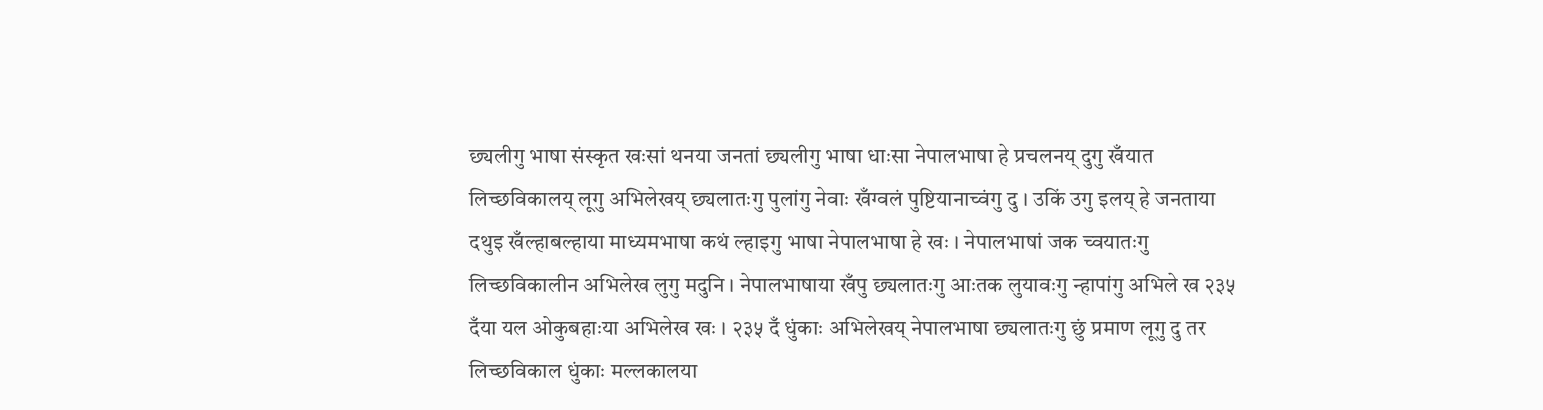छ्यलीगु भाषा संस्कृत खःसां थनया जनतां छ्यलीगु भाषा धाःसा नेपालभाषा हे प्रचलनय् दुगु खँयात लिच्छविकालय् लूगु अभिलेखय् छ्यलातःगु पुलांगु नेवाः खँग्वलं पुष्टियानाच्वंगु दु । उकिं उगु इलय् हे जनताया दथुइ खँल्हाबल्हाया माध्यमभाषा कथं ल्हाइगु भाषा नेपालभाषा हे खः । नेपालभाषां जक च्वयातःगु लिच्छविकालीन अभिलेख लुगु मदुनि । नेपालभाषाया खँपु छ्यलातःगु आःतक लुयावःगु न्हापांगु अभिले ख २३५ दँया यल ओकुबहाःया अभिलेख खः । २३५ दँ धुंकाः अभिलेखय् नेपालभाषा छ्यलातःगु छुं प्रमाण लूगु दु तर लिच्छविकाल धुंकाः मल्लकालया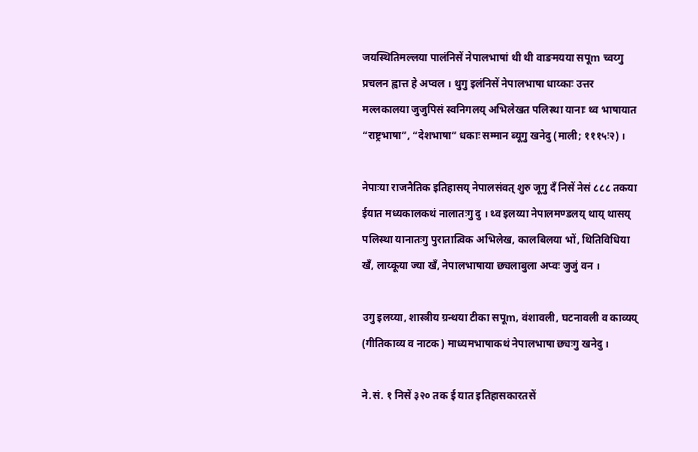जयस्थितिमल्लया पालंनिसें नेपालभाषां थी थी वाङमयया सपूm च्वय्गु प्रचलन ह्वात्त हे अप्वल । थुगु इलंनिसें नेपालभाषा धाय्काः उत्तर मल्लकालया जुजुपिसं स्वनिगलय् अभिलेखत पलिस्था यानाः थ्व भाषायात “राष्ट्रभाषा”, “देशभाषा” धकाः सम्मान ब्यूगु खनेदु (माली; १११५ः२) ।

नेपाःया राजनैतिक इतिहासय् नेपालसंवत् शुरु जूगु दँ निसें नेसं ८८८ तकया ईयात मध्यकालकथं नालातःगु दु । थ्व इलय्या नेपालमण्डलय् थाय् थासय् पलिस्था यानातःगु पुरातात्विक अभिलेख, कालबिलया भों, थितिविधिया खँ, लाय्कूया ज्या खँ, नेपालभाषाया छ्यलाबुला अप्वः जुजुं वन ।

उगु इलय्या, शास्त्रीय ग्रन्थया टीका सपूm, वंशावली, घटनावली व काव्यय् (गीतिकाव्य व नाटक) माध्यमभाषाकथं नेपालभाषा छ्यःगु खनेदु ।

ने.सं. १ निसें ३२० तक ई यात इतिहासकारतसें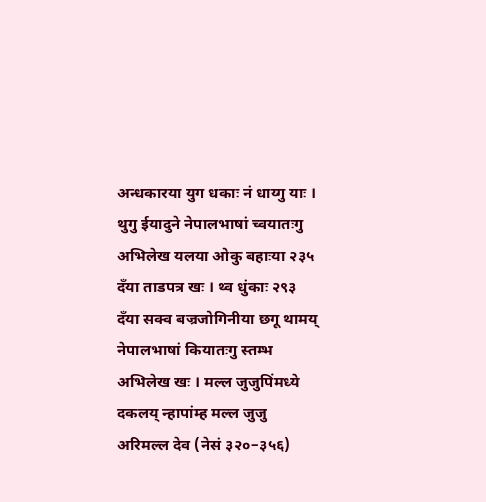अन्धकारया युग धकाः नं धाय्गु याः । थुगु ईयादुने नेपालभाषां च्वयातःगु अभिलेख यलया ओकु बहाःया २३५ दँया ताडपत्र खः । थ्व धुंकाः २९३ दँया सक्व बज्रजोगिनीया छगू थामय् नेपालभाषां कियातःगु स्तम्भ अभिलेख खः । मल्ल जुजुपिंमध्ये दकलय् न्हापांम्ह मल्ल जुजु अरिमल्ल देव (नेसं ३२०–३५६)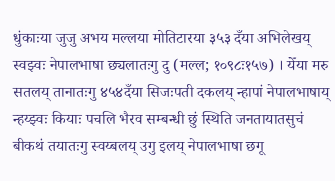धुंकाःया जुजु अभय मल्लया मोतिटारया ३५३ दँया अभिलेखय् स्वझ्वः नेपालभाषा छ्यलातःगु दु (मल्ल; १०९८ः१५७) । येँया मरु सतलय् तानातःगु ४५४दँया सिजःपती दकलय् न्हापां नेपालभाषाय् न्हय्झ्वः कियाः पचलि भैरव सम्बन्धी छुं स्थिति जनतायातसुचं बीकथं तयातःगु स्वय्बलय् उगु इलय् नेपालभाषा छगू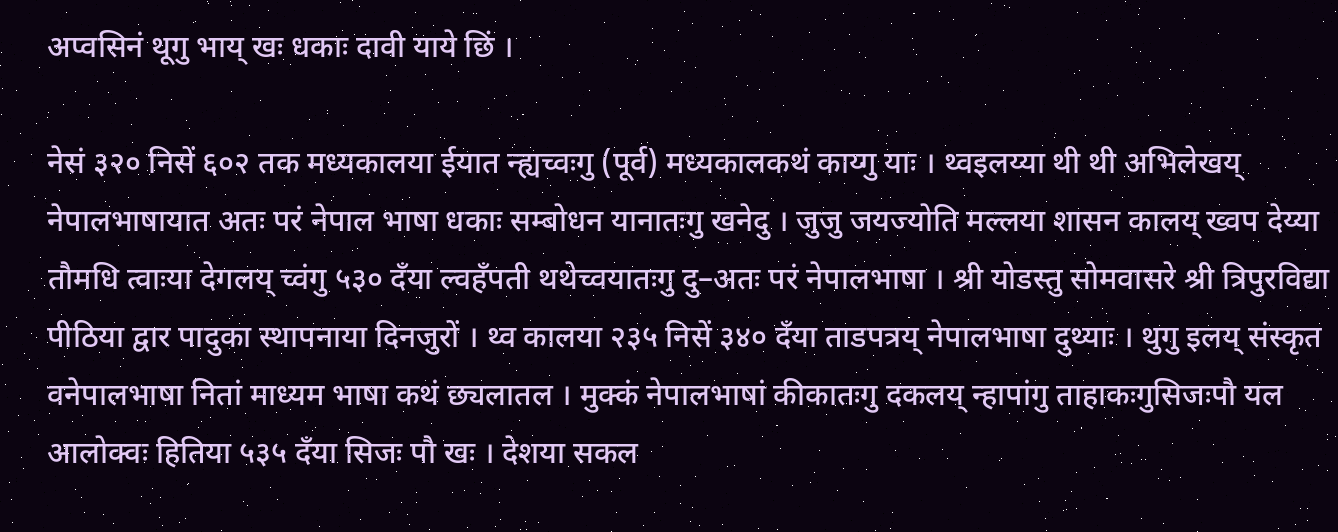अप्वसिनं थूगु भाय् खः धकाः दावी याये छिं ।

नेसं ३२० निसें ६०२ तक मध्यकालया ईयात न्ह्यच्वःगु (पूर्व) मध्यकालकथं काय्गु याः । थ्वइलय्या थी थी अभिलेखय् नेपालभाषायात अतः परं नेपाल भाषा धकाः सम्बोधन यानातःगु खनेदु । जुजु जयज्योति मल्लया शासन कालय् ख्वप देय्या तौमधि त्वाःया देगलय् च्वंगु ५३० दँया ल्वहँपती थथेच्वयातःगु दु–अतः परं नेपालभाषा । श्री योडस्तु सोमवासरे श्री त्रिपुरविद्या पीठिया द्वार पादुका स्थापनाया दिनजुरों । थ्व कालया २३५ निसें ३४० दँया ताडपत्रय् नेपालभाषा दुथ्याः । थुगु इलय् संस्कृत वनेपालभाषा नितां माध्यम भाषा कथं छ्यलातल । मुक्कं नेपालभाषां कीकातःगु दकलय् न्हापांगु ताहाकःगुसिजःपौ यल आलोक्वः हितिया ५३५ दँया सिजः पौ खः । देशया सकल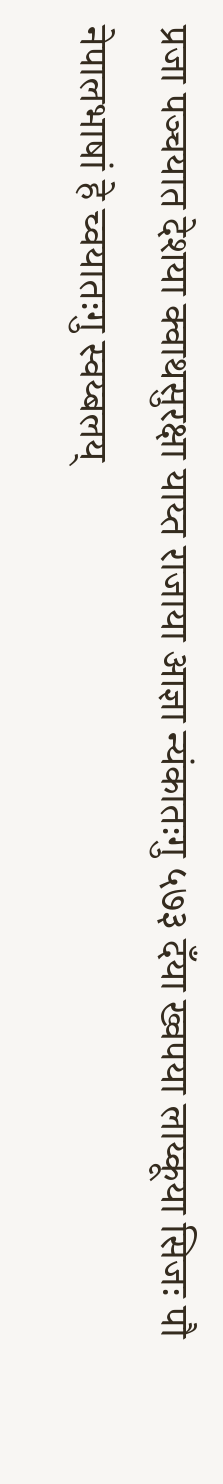प्रजा पञ्चयात देशया क्वाथसुरक्षा याय्त राजाया आज्ञा न्यंकातःगु ५७३ दँया ख्वपया लाय्कूया सिजः पौ नेपालभाषां हे च्वयातःगु स्वय्बलय्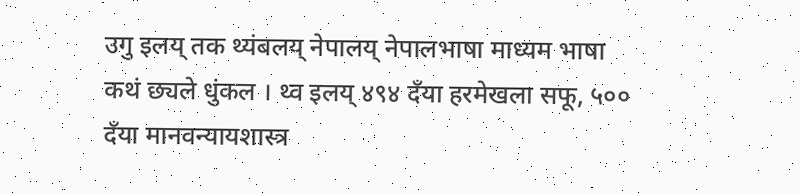उगु इलय् तक थ्यंबलय् नेपालय् नेपालभाषा माध्यम भाषा कथं छ्यले धुंकल । थ्व इलय् ४९४ दँया हरमेखला सफू, ५०० दँया मानवन्यायशास्त्र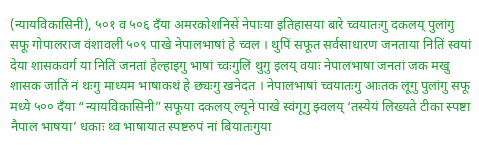(न्यायविकासिनी), ५०१ व ५०६ दँया अमरकोशनिसें नेपाःया इतिहासया बारे च्वयातःगु दकलय् पुलांगु सफू गोपालराज वंशावली ५०९ पाखे नेपालभाषां हे च्वल । थुपिं सफूत सर्वसाधारण जनताया नितिं स्वयां देया शासकवर्ग या नितिं जनतां हेल्हाइगु भाषां च्वःगुलिं थुगु इलय् वयाः नेपालभाषा जनतां जक मखु शासक जातिं नं थःगु माध्यम भाषाकथं हे छ्यःगु खनेदत । नेपालभाषां च्वयातःगु आःतक लूगु पुलांगु सफू मध्ये ५०० दँया “न्यायविकासिनी” सफूया दकलय् ल्यूने पाखे स्वंगूगु झ्वलय् ‘तस्येयं लिख्यते टीका स्पष्टा नैपाल भाषया’ धकाः थ्व भाषायात स्पष्टरुपं नां बियातःगुया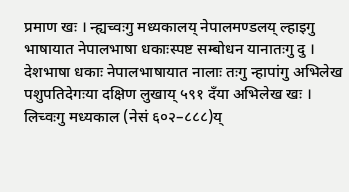प्रमाण खः । न्ह्यच्वःगु मध्यकालय् नेपालमण्डलय् ल्हाइगु भाषायात नेपालभाषा धकाःस्पष्ट सम्बोधन यानातःगु दु । देशभाषा धकाः नेपालभाषायात नालाः तःगु न्हापांगु अभिलेख पशुपतिदेगःया दक्षिण लुखाय् ५९१ दँया अभिलेख खः । लिच्वःगु मध्यकाल (नेसं ६०२–८८८)य्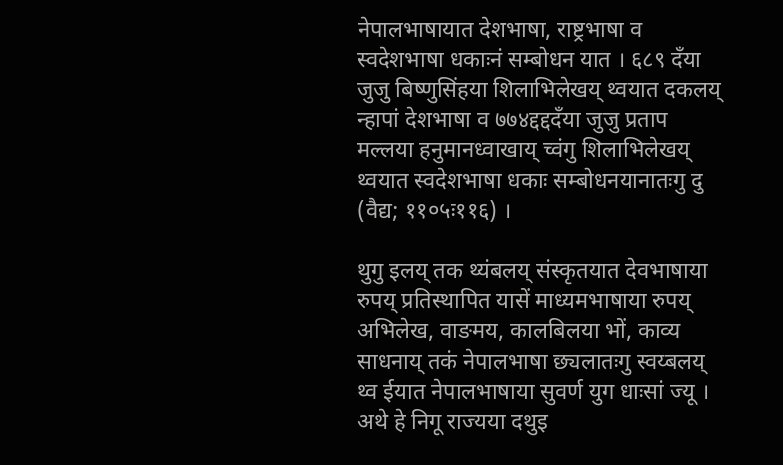नेपालभाषायात देशभाषा, राष्ट्रभाषा व स्वदेशभाषा धकाःनं सम्बोधन यात । ६८९ दँया जुजु बिष्णुसिंहया शिलाभिलेखय् थ्वयात दकलय् न्हापां देशभाषा व ७७४द्दद्ददँया जुजु प्रताप मल्लया हनुमानध्वाखाय् च्वंगु शिलाभिलेखय् थ्वयात स्वदेशभाषा धकाः सम्बोधनयानातःगु दु (वैद्य; ११०५ः११६) ।

थुगु इलय् तक थ्यंबलय् संस्कृतयात देवभाषाया रुपय् प्रतिस्थापित यासें माध्यमभाषाया रुपय् अभिलेख, वाङमय, कालबिलया भों, काव्य साधनाय् तकं नेपालभाषा छ्यलातःगु स्वय्बलय् थ्व ईयात नेपालभाषाया सुवर्ण युग धाःसां ज्यू । अथे हे निगू राज्यया दथुइ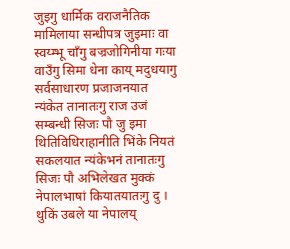जुइगु धार्मिक वराजनैतिक मामिलाया सन्धीपत्र जुइमाः वा स्वय्म्भू चाँगु बज्रजोगिनीया गःया वाउँगु सिमा धेना काय् मदुधयागु सर्वसाधारण प्रजाजनयात न्यंकेत तानातःगु राज उजं सम्बन्धी सिजः पौ जु इमा थितिविधिराहानीति भिंके नियतं सकलयात न्यंकेभनं तानातःगु सिजः पौ अभिलेखत मुक्कं नेपालभाषां कियातयातःगु दु । थुकिं उबले या नेपालय्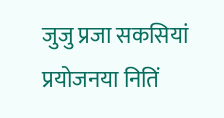जुजु प्रजा सकसियां प्रयोजनया नितिं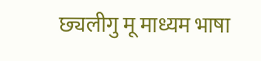छ्यलीगु मू माध्यम भाषा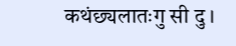कथंछ्यलातःगु सी दु ।